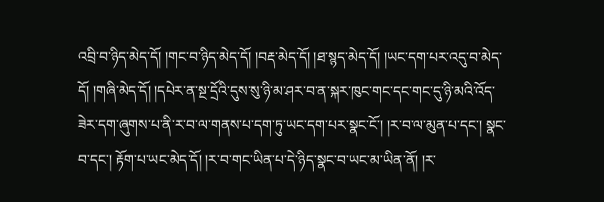འབྲི་བ་ཉིད་མེད་དོ། །གང་བ་ཉིད་མེད་དོ། །བརྡ་མེད་དོ། །ཐ་སྙད་མེད་དོ། །ཡང་དག་པར་འདུ་བ་མེད་དོ། །གཞི་མེད་དོ། །དཔེར་ན་སྔ་དྲོའི་དུས་སུ་ཉི་མ་ཤར་བ་ན་སྐར་ཁུང་གང་དང་གང་དུ་ཉི་མའི་འོད་ཟེར་དག་ཞུགས་པ་ནི་ར་བ་ལ་གནས་པ་དག་ཏུ་ཡང་དག་པར་སྣང་ངོ་། །ར་བ་ལ་མུན་པ་དང་། སྣང་བ་དང་། རྟོག་པ་ཡང་མེད་དོ། །ར་བ་གང་ཡིན་པ་དེ་ཉིད་སྣང་བ་ཡང་མ་ཡིན་ནོ། །ར་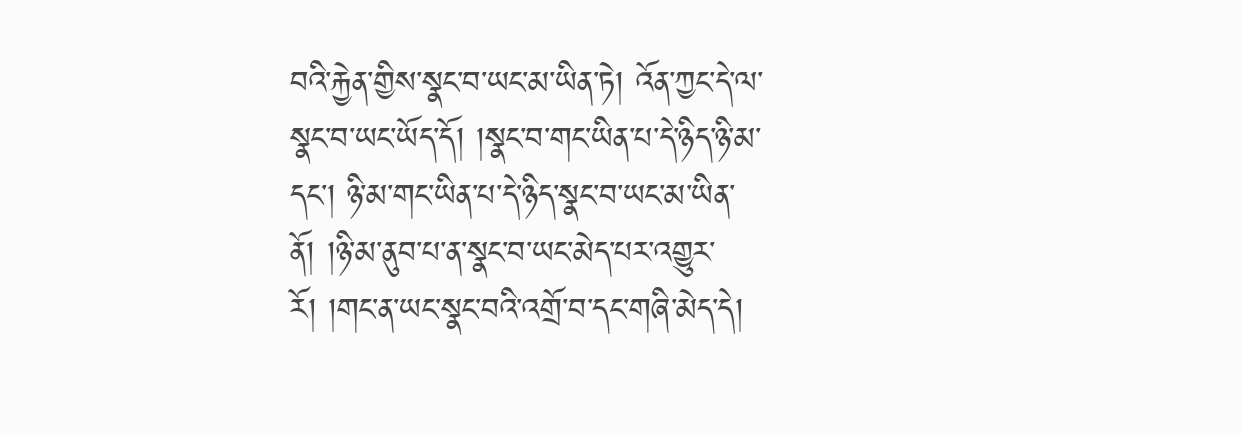བའི་རྐྱེན་གྱིས་སྣང་བ་ཡང་མ་ཡིན་ཏེ། འོན་ཀྱང་དེ་ལ་སྣང་བ་ཡང་ཡོད་དོ། །སྣང་བ་གང་ཡིན་པ་དེ་ཉིད་ཉི་མ་དང་། ཉི་མ་གང་ཡིན་པ་དེ་ཉིད་སྣང་བ་ཡང་མ་ཡིན་ནོ། །ཉི་མ་ནུབ་པ་ན་སྣང་བ་ཡང་མེད་པར་འགྱུར་རོ། །གང་ན་ཡང་སྣང་བའི་འགྲོ་བ་དང་གཞི་མེད་དེ།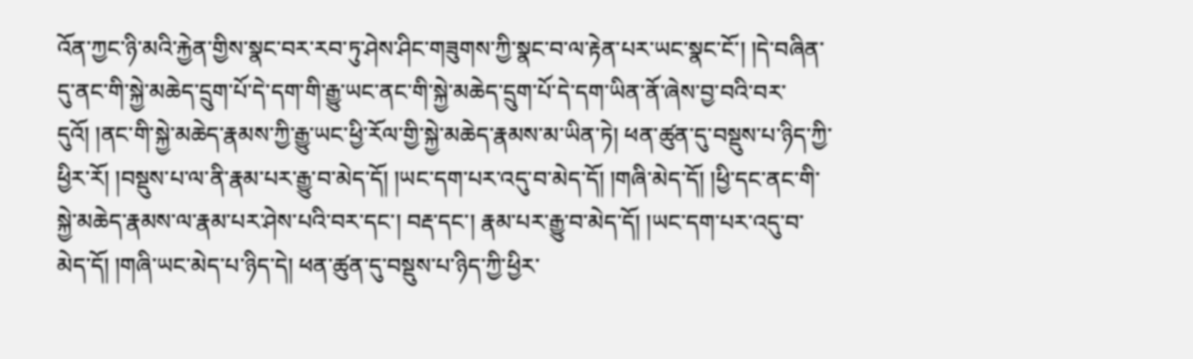འོན་ཀྱང་ཉི་མའི་རྐྱེན་གྱིས་སྣང་བར་རབ་ཏུ་ཤེས་ཤིང་གཟུགས་ཀྱི་སྣང་བ་ལ་རྟེན་པར་ཡང་སྣང་ངོ་། །དེ་བཞིན་དུ་ནང་གི་སྐྱེ་མཆེད་དྲུག་པོ་དེ་དག་གི་རྒྱུ་ཡང་ནང་གི་སྐྱེ་མཆེད་དྲུག་པོ་དེ་དག་ཡིན་ནོ་ཞེས་བྱ་བའི་བར་དུའོ། །ནང་གི་སྐྱེ་མཆེད་རྣམས་ཀྱི་རྒྱུ་ཡང་ཕྱི་རོལ་གྱི་སྐྱེ་མཆེད་རྣམས་མ་ཡིན་ཏེ། ཕན་ཚུན་དུ་བསྡུས་པ་ཉིད་ཀྱི་ཕྱིར་རོ། །བསྡུས་པ་ལ་ནི་རྣམ་པར་རྒྱུ་བ་མེད་དོ། །ཡང་དག་པར་འདུ་བ་མེད་དོ། །གཞི་མེད་དོ། །ཕྱི་དང་ནང་གི་སྐྱེ་མཆེད་རྣམས་ལ་རྣམ་པར་ཤེས་པའི་བར་དང་། བརྡ་དང་། རྣམ་པར་རྒྱུ་བ་མེད་དོ། །ཡང་དག་པར་འདུ་བ་མེད་དོ། །གཞི་ཡང་མེད་པ་ཉིད་དེ། ཕན་ཚུན་དུ་བསྡུས་པ་ཉིད་ཀྱི་ཕྱིར་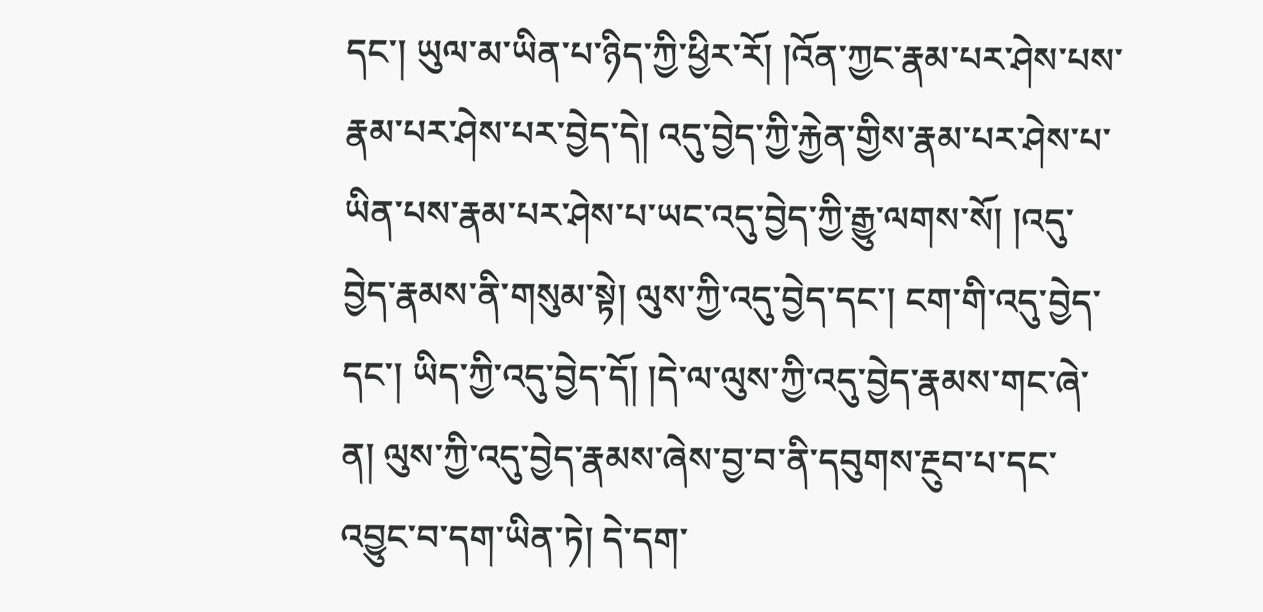དང་། ཡུལ་མ་ཡིན་པ་ཉིད་ཀྱི་ཕྱིར་རོ། །འོན་ཀྱང་རྣམ་པར་ཤེས་པས་རྣམ་པར་ཤེས་པར་བྱེད་དེ། འདུ་བྱེད་ཀྱི་རྐྱེན་གྱིས་རྣམ་པར་ཤེས་པ་ཡིན་པས་རྣམ་པར་ཤེས་པ་ཡང་འདུ་བྱེད་ཀྱི་རྒྱུ་ལགས་སོ། །འདུ་བྱེད་རྣམས་ནི་གསུམ་སྟེ། ལུས་ཀྱི་འདུ་བྱེད་དང་། ངག་གི་འདུ་བྱེད་དང་། ཡིད་ཀྱི་འདུ་བྱེད་དོ། །དེ་ལ་ལུས་ཀྱི་འདུ་བྱེད་རྣམས་གང་ཞེ་ན། ལུས་ཀྱི་འདུ་བྱེད་རྣམས་ཞེས་བྱ་བ་ནི་དབུགས་རྔུབ་པ་དང་འབྱུང་བ་དག་ཡིན་ཏེ། དེ་དག་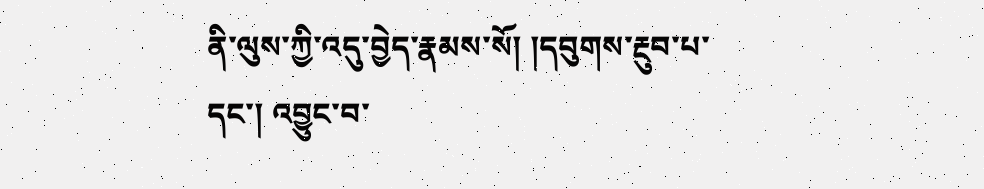ནི་ལུས་ཀྱི་འདུ་བྱེད་རྣམས་སོ། །དབུགས་རྔུབ་པ་དང་། འབྱུང་བ་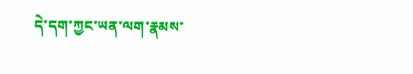དེ་དག་ཀྱང་ཡན་ལག་རྣམས་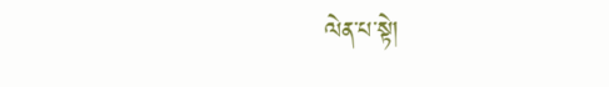ལེན་པ་སྟེ།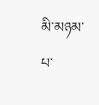མི་མཉམ་པ་